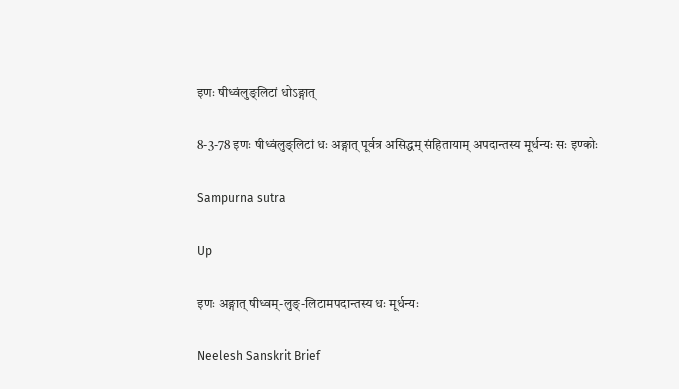इणः षीध्वंलुङ्लिटां धोऽङ्गात्

8-3-78 इणः षीध्वंलुङ्लिटां धः अङ्गात् पूर्वत्र असिद्धम् संहितायाम् अपदान्तस्य मूर्धन्यः सः इण्कोः

Sampurna sutra

Up

इणः अङ्गात् षीध्वम्-लुङ्-लिटामपदान्तस्य धः मूर्धन्यः

Neelesh Sanskrit Brief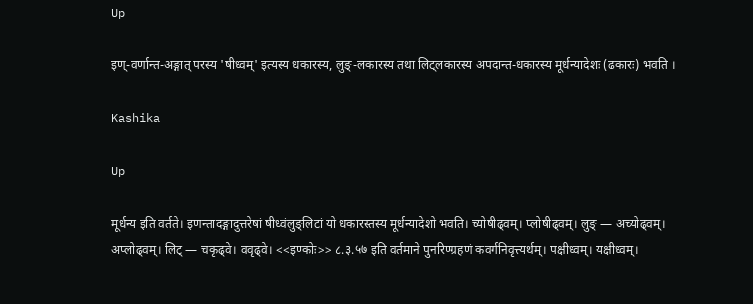Up

इण्-वर्णान्त-अङ्गात् परस्य 'षीध्वम्' इत्यस्य धकारस्य, लुङ्-लकारस्य तथा लिट्लकारस्य अपदान्त-धकारस्य मूर्धन्यादेशः (ढकारः) भवति ।

Kashika

Up

मूर्धन्य इति वर्तते। इणन्तादङ्गादुत्तरेषां षीध्वंलुङ्लिटां यो धकारस्तस्य मूर्धन्यादेशो भवति। च्योषीढ्वम्। प्लोषीढ्वम्। लुङ् — अच्योढ्वम्। अप्लोढ्वम्। लिट् — चकृढ्वे। ववृढ्वे। <<इण्कोः>> ८.३.५७ इति वर्तमाने पुनरिण्ग्रहणं कवर्गनिवृत्त्यर्थम्। पक्षीध्वम्। यक्षीध्वम्।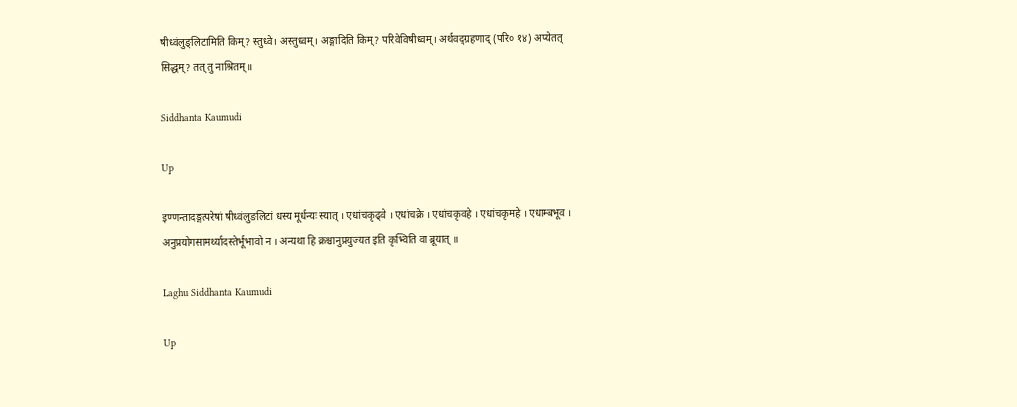षीध्वंलुङ्लिटामिति किम्? स्तुध्वे। अस्तुध्वम्। अङ्गादिति किम्? परिवेविषीध्वम्। अर्थवद्ग्रहणाद् (परि० १४) अप्येतत् सिद्धम्? तत् तु नाश्रितम्॥

Siddhanta Kaumudi

Up

इण्णन्तादङ्गत्परेषां षीध्वंलुङलिटां धस्य मूर्धन्यः स्यात् । एधांचकृढ्वे । एधांचक्रे । एधांचकृवहे । एधांचकृमहे । एधाम्बभूव । अनुप्रयोगसामर्थ्यादस्तेर्भूभावो न । अन्यथा हि क्रश्चानुप्रयुज्यत इति कृभ्विति वा ब्रूयात् ॥

Laghu Siddhanta Kaumudi

Up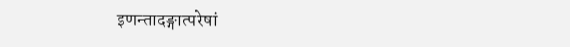इणन्तादङ्गात्परेषां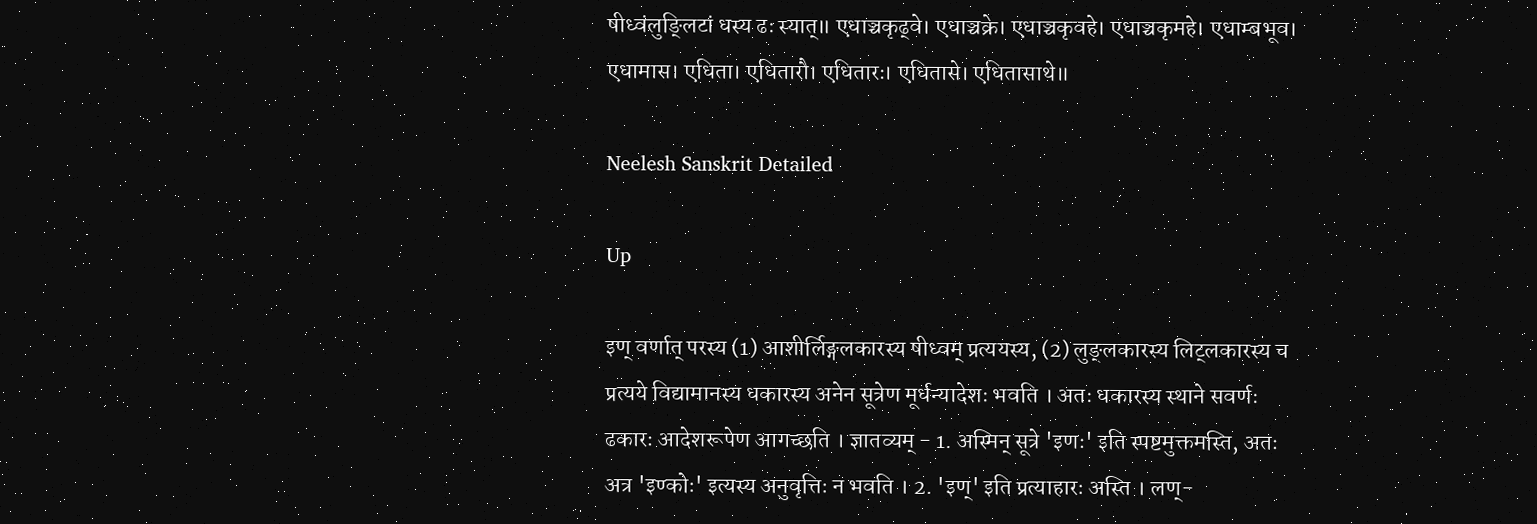षीध्वंलुङ्लिटां धस्य ढः स्यात्॥ एधाञ्चकृढ्वे। एधाञ्चक्रे। एधाञ्चकृवहे। एधाञ्चकृमहे। एधाम्बभूव। एधामास। एधिता। एधितारौ। एधितारः। एधितासे। एधितासाथे॥

Neelesh Sanskrit Detailed

Up

इण् वर्णात् परस्य (1) आशीर्लिङ्गलकारस्य षीध्वम् प्रत्ययस्य, (2) लुङ्लकारस्य लिट्लकारस्य च प्रत्यये विद्यामानस्य धकारस्य अनेन सूत्रेण मूर्धन्यादेशः भवति । अतः धकारस्य स्थाने सवर्णः ढकारः आदेशरूपेण आगच्छति । ज्ञातव्यम् - 1. अस्मिन् सूत्रे 'इणः' इति स्पष्टमुक्तमस्ति, अतः अत्र 'इण्कोः' इत्यस्य अनुवृत्तिः न भवति । 2. 'इण्' इति प्रत्याहारः अस्ति । लण्-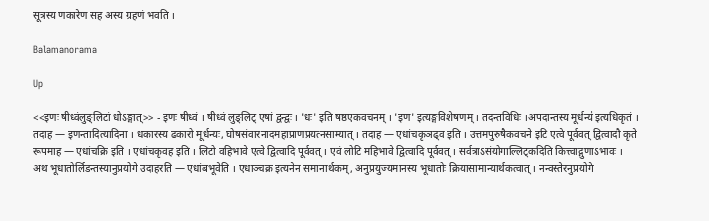सूत्रस्य णकारेण सह अस्य ग्रहणं भवति ।

Balamanorama

Up

<<इणः षीध्वंलुङ्लिटां धोऽङ्गात्>> - इणः षीध्वं । षीध्वं लुङ्लिट् एषां द्वन्द्वः । 'धः' इति षष्ठएकवचनम् । 'इण' इत्यङ्गविशेषणम् । तदन्तविधिः ।अपदान्तस्य मूर्धन्य॑ इत्यधिकृतं । तदाह — इणन्तादित्यादिना । धकारस्य ढकारो मूर्धन्यः, घोषसंवारनादमहाप्राणप्रयत्नसाम्यात् । तदाह — एधांचकृञढ्व इति । उत्तमपुरुषैकवचने इटि एत्वे पूर्ववत् द्वित्वादौ कृते रूपमाह — एधांचक्रि इति । एधांचकृवह इति । लिटो वहिभावे एत्वे द्वित्वादि पूर्ववत् । एवं लोटि महिभावे द्वित्वादि पूर्ववत् । सर्वत्राऽसंयोगाल्लिट्कदिति कित्त्वाद्गुणाऽभावः । अथ भूधातोर्लिडन्तस्यानुप्रयोगे उदाहरति — एधांबभूवेति । एधाञ्चक्र इत्यनेन समानार्थकम्, अनुप्रयुज्यमानस्य भूधातोः क्रियासामान्यार्थकत्वात् । नन्वस्तेरनुप्रयोगे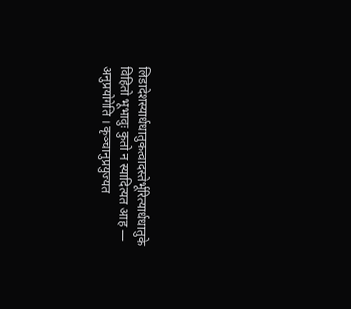लिडादेशस्यार्धधातुकत्वादस्तेर्भूरित्यार्धधातुके विहितो भूभावुः कुतो न स्यादित्यत आह — अनुप्रयोगेति । कृञ्चानुप्रयुज्यत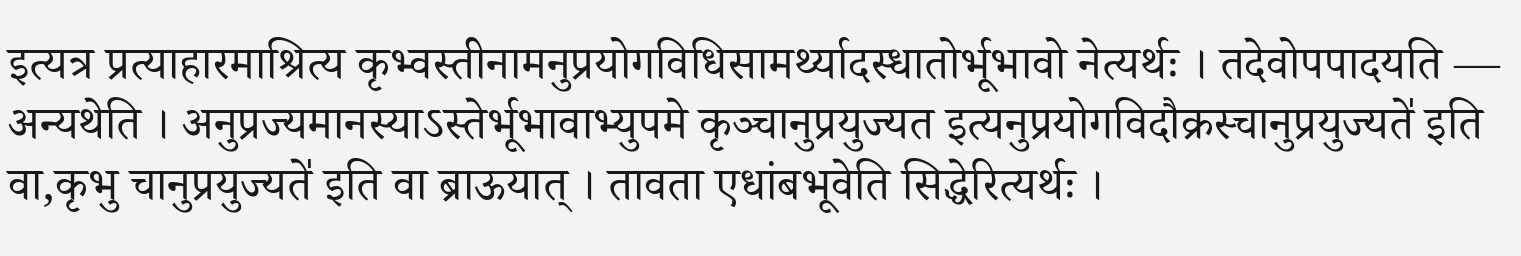इत्यत्र प्रत्याहारमाश्रित्य कृभ्वस्तीनामनुप्रयोगविधिसामर्थ्यादस्धातोर्भूभावो नेत्यर्थः । तदेवोपपादयति — अन्यथेति । अनुप्रज्यमानस्याऽस्तेर्भूभावाभ्युपमे कृञ्चानुप्रयुज्यत इत्यनुप्रयोगविदौक्रस्चानुप्रयुज्यते॑ इति वा,कृभु चानुप्रयुज्यते॑ इति वा ब्राऊयात् । तावता एधांबभूवेति सिद्धेरित्यर्थः ।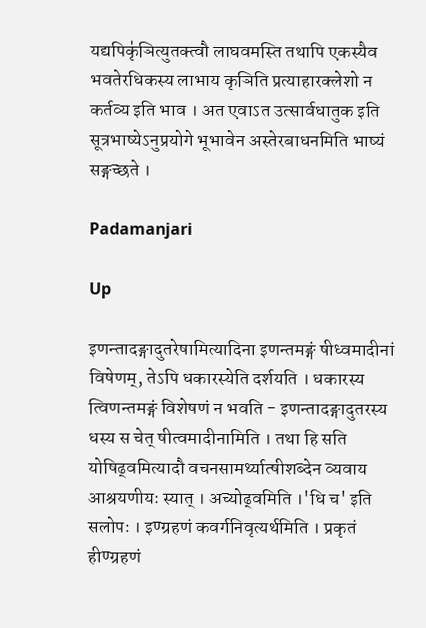यद्यपिकृ॑ञित्युतक्त्वौ लाघवमस्ति तथापि एकस्यैव भवतेरधिकस्य लाभाय कृञिति प्रत्याहारक्लेशो न कर्तव्य इति भाव । अत एवाऽत उत्सार्वधातुक इति सूत्रभाष्येऽनुप्रयोगे भूभावेन अस्तेरबाधनमिति भाष्यं सङ्गच्छते ।

Padamanjari

Up

इणन्तादङ्गादुतरेषामित्यादिना इणन्तमङ्गं षीध्वमादीनां विषेणम्, तेऽपि धकारस्येति दर्शयति । धकारस्य त्विणन्तमङ्गं विशेषणं न भवति - इणन्तादङ्गादुतरस्य धस्य स चेत् षीत्वमादीनामिति । तथा हि सति योषिढ्वमित्यादौ वचनसामर्थ्यात्षीशब्देन व्यवाय आश्रयणीयः स्यात् । अच्योढ्वमिति ।'धि च' इति सलोपः । इण्ग्रहणं कवर्गनिवृत्यर्थमिति । प्रकृतं हीण्ग्रहणं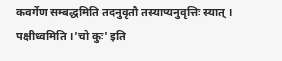कवर्गेण सम्बद्धमिति तदनुवृतौ तस्याप्यनुवृत्तिः स्यात् । पक्षीध्वमिति ।'चो कुः' इति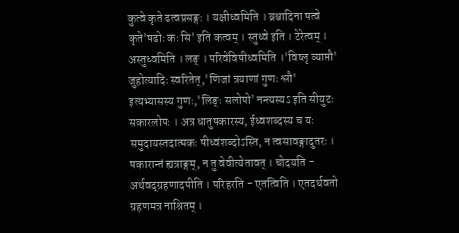कुत्वे कृते ढत्वप्रसङ्गः । यक्षीध्वमिति । व्रश्चादिना षत्वे कृते'षढोः कः सि' इति कत्वम् । स्तुध्वे इति । टेरेत्वम् । अस्तुध्वमिति । लङ् । परिवेविषीध्वमिति ।'विष्लृ व्याप्तौ' जुहोत्यादिः स्वरितेत्,'णिजां त्रयाणां गुणः श्लौ' इत्यभ्यासस्य गुणः,'लिङ्ः सलोपो' नन्त्यस्यऽ इति सीयुटः सकारलोपः । अत्र धातुषकारस्य, ईध्वशब्दस्य च यः समुदायस्तदात्मकः षीध्वंशब्दोऽस्ति, न त्वसावङ्गादुतरः । षकारान्तं ह्यत्राङ्गम्, न तु वेवीत्येतावत् । चोदयति - अर्थवद्ग्रहणादपीति । परिहरति - एतत्विति । एतदर्थवतो ग्रहणमत्र नाश्रितम् ।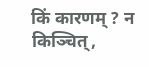किं कारणम् ? न किञ्चित्,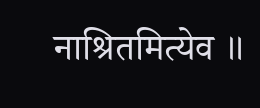नाश्रितमित्येव ॥